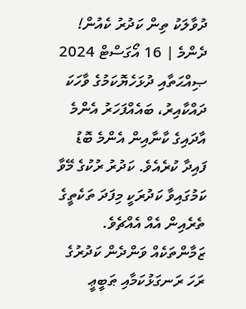ދުވާލަކު ތިން ކަދުރު ކެއުން!
ދެންމެ | 16 އޯގަސްޓް 2024
ޞިއްޙަތާއި ދުޅަހެޔޮކަމުގެ ވާހަކަ ދައްކާއިރު، ބައެއްފަހަރު އެންމެ އާދައިގެ ކާނާއިން އެންމެ ބޮޑު ފައިދާ ކުރެއެވެ. ކަދުރު ރުކުގެ މޭވާ ކަމުގައިވާ ކަދުރަކީ މިފަދަ ތަކެތީގެ ތެރެއިން އެއް އެއްޗެވެ. ޒަމާންތަކެއް ވަންދެން ކަދުރުގެ ރަހަ ރަނގަޅުކަމާއި ޠަބީޢީ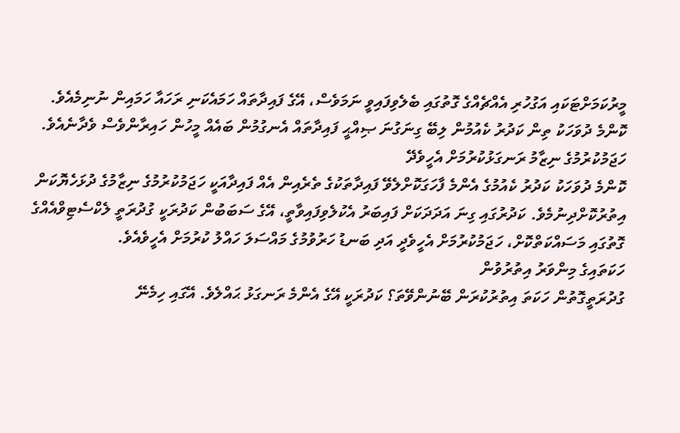މީރުކަމަށްޓަކައި އަގުހުރި އެއްޗެއްގެ ގޮތުގައި ބެލެވިފައިވީ ނަމަވެސް، އޭގެ ފައިދާތައް ހަމައެކަނި ރަހައާ ހަމައިން ނުނިމެއެވެ. ކޮންމެ ދުވަހަކު ތިން ކަދުރު ކެއުމުން ލިބޭ ގިނަގުނަ ޞިއްޙީ ފައިދާތައް އެނގުމުން ބައެއް މީހުން ހައިރާންވެސް ވެދާނެއެވެ.
ހަޖަމުކުރުމުގެ ނިޒާމު ރަނގަޅުކުރުމަށް އެހީވެދޭ
ކޮންމެ ދުވަހަކު ކަދުރު ކެއުމުގެ އެންމެ ފާހަގަކޮށްލެވޭ ފައިދާތަކުގެ ތެރެއިން އެއް ފައިދާއަކީ ހަޖަމުކުރުމުގެ ނިޒާމުގެ ދުޅަހެޔޮކަން އިތުރުކޮށްދިނުމެވެ. ކަދުރުގައި ގިނަ އަދަދަކަށް ފައިބަރު އެކުލެވިފައިވާތީ، އޭގެ ސަބަބުން ކަދުރަކީ ގުދުރަތީ ލެކްސެޓިވްއެއްގެ ގޮތުގައި މަސައްކަތްކޮށް، ހަޖަމުކުރުމަށް އެހީވެދީ އަދި ބަނޑު ހަރުވުމުގެ މައްސަލަ ހައްލު ކުރުމަށް އެހީވެއެވެ.
ހަކަތައިގެ މިންވަރު އިތުރުވުން
ގުދުރަތީގޮތުން ހަކަތަ އިތުރުކުރަން ބޭނުންވޭތަ؟ ކަދުރަކީ އޭގެ އެންމެ ރަނގަޅު ޙައްލެވެ. އޭގައި ހިމެނޭ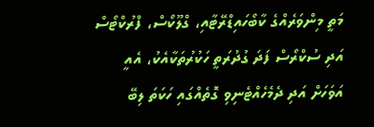މަތީ މިންވަރެއްގެ ކާބޯހައިޑްރޭޓާއި، ގްލޫކޯސް، ފްރުކްޓޯސް އަދި ސުކްރޯސް ފަދަ ގުދުރަތީ ހަކުރުތަކާއެކު، އެއީ އަވަހަށް އަދި ދެމެހެއްޓެނިވި ގޮތެއްގައި ހަކަތަ ލިބޭ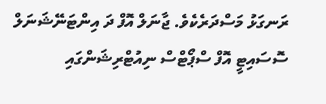ރަނގަޅު މަސްދަރެކެވެ. ޖާނަލް އޮފް ދަ އިންޓަނޭޝަނަލް ސޮސައިޓީ އޮފް ސްޕޯޓްސް ނިއުޓްރިޝަންގައި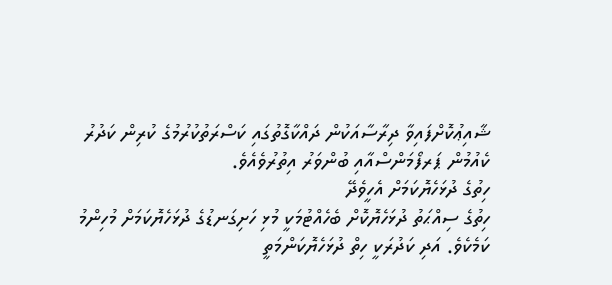ޝާއިޢުކޮށްފައިވާ ދިރާސާއަކުން ދައްކާގޮތުގައި ކަސްރަތުކުރުމުގެ ކުރިން ކަދުރު ކެއުމުން ޕަރފޯމަންސްއާއި ބުންވަރު އިތުރުވެއެވެ.
ހިތުގެ ދުޅަހެޔޮކަމަށް އެހީވެދޭ
ހިތުގެ ސިއްޙަތު ދުޅަހެޔޮކޮށް ބެހެއްޓުމަކީ މުޅި ހަށިގަނޑުގެ ދުޅަހެޔޮކަމަށް މުހިންމު ކަމެކެވެ. އަދި ކަދުރަކީ ހިތް ދުޅަހެޔޮކަންމަތީ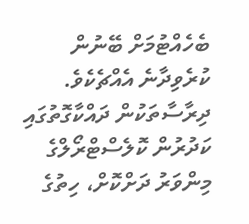ބެހެއްޓުމަށް ބޭނުން ކުރެވިދާނެ އެއްޗެކެވެ. ދިރާސާތަކުން ދައްކާގޮތުގައި ކަދުރުން ކޮލެސްޓްރޯލްގެ މިންވަރު ދަށްކޮށް، ހިތުގެ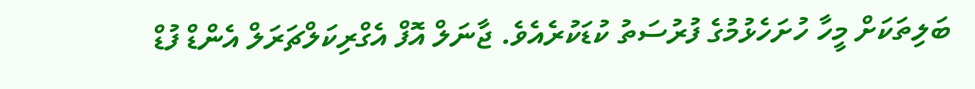ބަލިތަކަށް މީހާ ހުށަހެޅުމުގެ ފުރުސަތު ކުޑަކުރެއެވެ. ޖާނަލް އޮފް އެގްރިކަލްޗަރަލް އެންޑް ފުޑް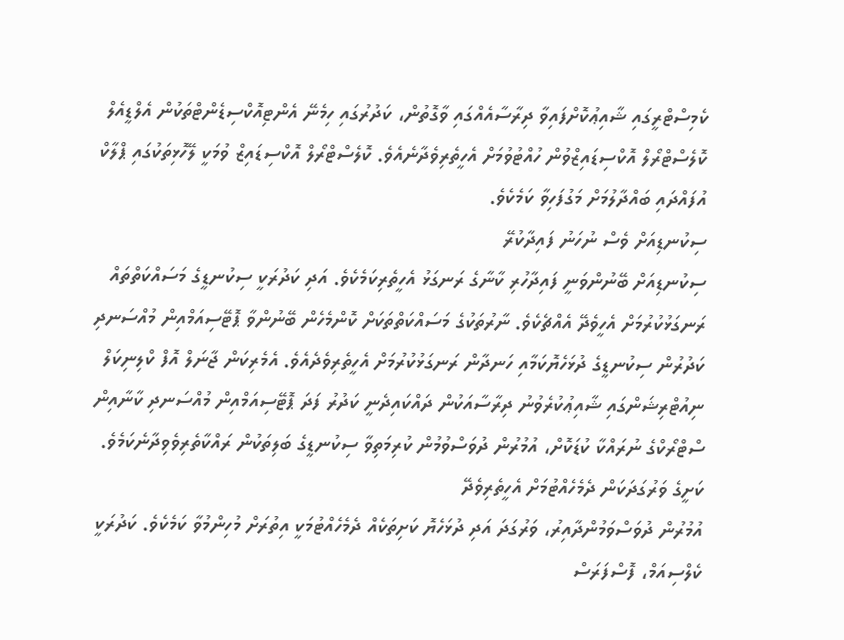ކެމިސްޓްރީގައި ޝާއިޢުކޮށްފައިވާ ދިރާސާއެއްގައި ވާގޮތުން، ކަދުރުގައި ހިމެނޭ އެންޓިއޮކްސިޑެންޓްތަކުން އެލްޑީއެލް ކޮލެސްޓްރޯލް އޮކްސިޑައިޒްވުން ހުއްޓުވުމަށް އެހީތެރިވެދާނެއެވެ. ކޮލެސްޓްރޯލް އޮކްސިޑައިޒް ވުމަކީ ލޭހޮޅިތަކުގައި ޕްލާކް އުފައްދައި ބައްދާލުމަށް މަގުފަހިވާ ކަމެކެވެ.
ސިކުނޑިއަށް ވެސް ނުހަނު ފައިދާކުރޭ
ސިކުނޑިއަށް ބޭނުންވަނީ ފައިދާހުރި ކާނާގެ ރަނގަޅު އެހީތެރިކަމެކެވެ. އަދި ކަދުރަކީ ސިކުނޑީގެ މަސައްކަތްތައް ރަނގަޅުކުރުމަށް އެހީވެދޭ އެއްޗެކެވެ. ނާރުތަކުގެ މަސައްކަތްތަކަށް ކޮންމެހެން ބޭނުންވާ ޕޮޓޭސިއަމްއިން މުއްސަނދި ކަދުރުން ސިކުނޑީގެ ދުޅަހެޔޮކަމާއި ހަނދާން ރަނގަޅުކުރުމަށް އެހީތެރިވެދެއެވެ. އެމެރިކަން ޖާނަލް އޮފް ކްލިނިކަލް ނިއުޓްރިޝަންގައި ޝާއިޢުކުރެވުނު ދިރާސާއަކުން ދައްކައިދެނީ ކަދުރު ފަދަ ޕޮޓޭސިއަމްއިން މުއްސަނދި ކާނާއިން ސްޓްރޯކްގެ ނުރައްކާ ކުޑަކޮށް، އުމުރުން ދުވަސްވުމުން ކުރިމަތިވާ ސިކުނޑީގެ ބަލިތަކުން ރައްކާތެރިވެވިދާނެކަމެވެ.
ކަށީގެ ވަރުގަދަކަން ދެމެހެއްޓުމަށް އެހީތެރިވެދޭ
އުމުރުން ދުވަސްވަމުންދާއިރު، ވަރުގަދަ އަދި ދުޅަހެޔޮ ކަށިތަކެއް ދެމެހެއްޓުމަކީ އިތުރަށް މުހިންމުވާ ކަމެކެވެ. ކަދުރަކީ ކެލްސިއަމް، ފޮސްފަރަސް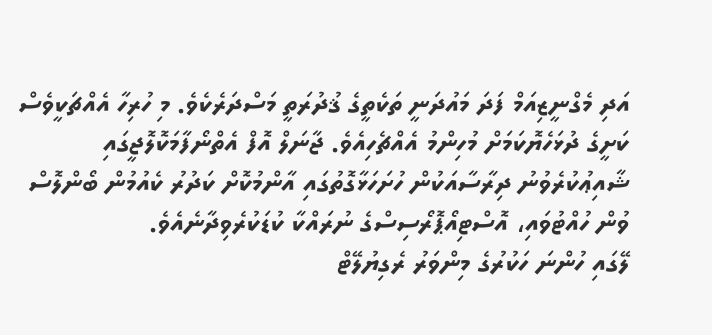އަދި މެގްނީޒިއަމް ފަދަ މައުދަނީ ތަކެތީގެ ޤުދުރަތީ މަސްދަރެކެވެ. މި ހުރިހާ އެއްޗަކީވެސް ކަށީގެ ދުޅަހެޔޮކަމަށް މުހިންމު އެއްޗެހިއެވެ. ޖާނަލް އޮފް އެތްނޯފާމަކޮލޮޖީގައި ޝާއިޢުކުރެވުނު ދިރާސާއަކުން ހުށަހަޅާގޮތުގައި އާންމުކޮށް ކަދުރު ކެއުމުން ބޯންލޮސް ވުން ހުއްޓުވައި، އޮސްޓިއޯޕޮރޯސިސްގެ ނުރައްކާ ކުޑަކުރެވިދާނެއެވެ.
ލޭގައި ހުންނަ ހަކުރުގެ މިންވަރު ރެގިޔުލޭޓް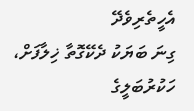އެހީތެރިވެދޭ
ގިނަ ބަޔަކު ދެކޭގޮތާ ޚިލާފަށް، ހަކުރުބަލީގެ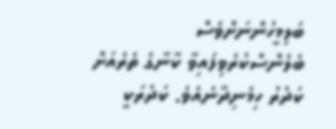ބަލިމީހުންނަށްވެސް ބެލެންސްކުރެވިފައިވާ ކާނާގެ ތެރެއަށް ކަދުރު ހިމެނިދާނެއެވެ. ކަދުރަކީ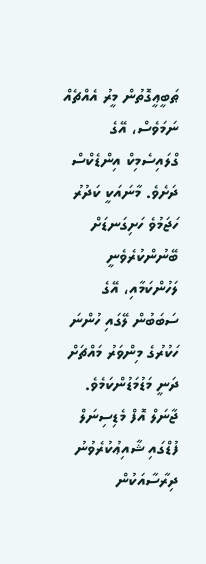ޠަބީޢީގޮތުން މީރު އެއްޗެއް ނަމަވެސް، އޭގެ ގްލައިސެމިކް އިންޑެކްސް ދަށެވެ. މާނައަކީ ކަދުރު ހަޖަމުވެ ހަށިގަނޑަށް ބޭނުންކުރެވެނީ ލަހުންކަމާއި، އޭގެ ސަބަބުން ލޭގައި ހުންނަ ހަކުރުގެ މިންވަރު މައްޗަށް ދަނީ މަޑުމަޑުންކަމެވެ. ޖާނަލް އޮފް މެޑިސިނަލް ފުޑްގައި ޝާއިޢުކުރެވުނު ދިރާސާއަކުން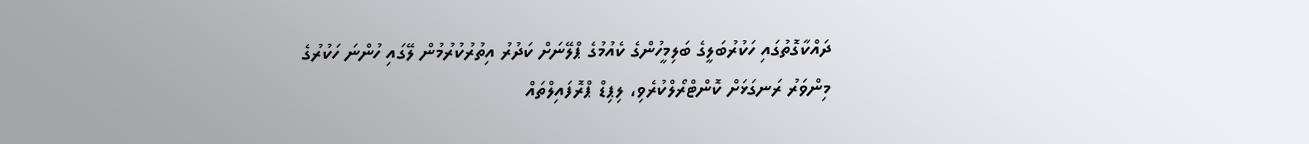ދައްކާގޮތުގައި ހަކުރުބަލީގެ ބަލިމީހުންގެ ކެއުމުގެ ޕްލޭނަށް ކަދުރު އިތުރުކުރުމުން ލޭގައި ހުންނަ ހަކުރުގެ މިންވަރު ރަނގަޅަށް ކޮންޓްރޯލްކުރެވި، ލިޕިޑް ޕްރޮފައިލްތައް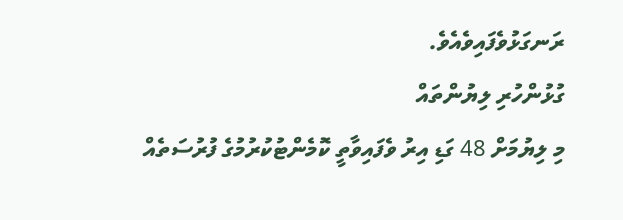ރަނގަޅުވެފައިވެއެވެ.
ގުޅުންހުރި ލިޔުންތައް
މި ލިޔުމަށް 48 ގަޑި އިރު ވެފައިވާތީ ކޮމެންޓުކުރުމުގެ ފުރުސަތެއް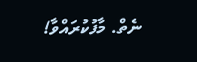ނެތް. މާފުކުރައްވާ!